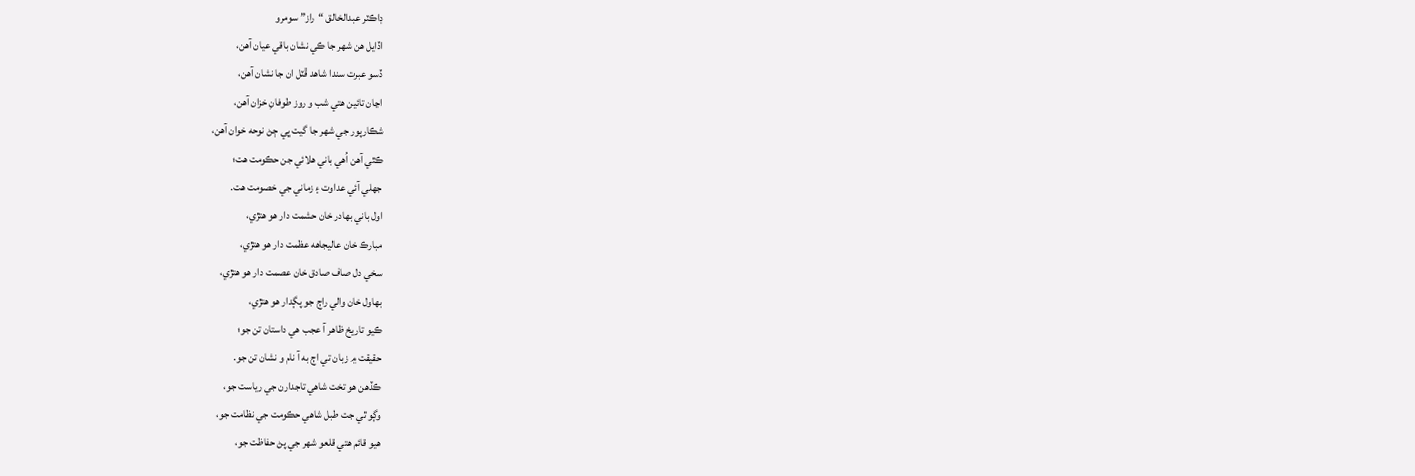ڊاڪٽر عبدالخالق “راز” سومرو
اڏايل هن شهر جا ڪي نشان باقي عيان آهن،
ڏسو عبرت سندا شاهد ڦٽل ان جا نشان آهن،
اڃان تائين هتي شب و روز طوفانِ خزان آهن،
شڪارپور جي شهر جا گيت ڀي ڄڻ نوحه خوان آهن،
ڪٿي آهن اُهي باني هلائي جن حڪومت هت؛
جهلي آئي عداوت ۽ زماني جي خصومت هت.
اول باني بهادر خان حشمت دار هو هتڙي،
مبارڪ خان عاليجاهه عظمت دار هو هتڙي،
سخي دل صاف صادق خان عصمت دار هو هتڙي،
بهاول خان والي راڄ جو پڳدار هو هتڙي،
ڪيو تاريخ ظاهر آ عجب هي داستان تن جو؛
حقيقت ۾ زبان تي اڄ به آ نام و نشان تن جو.
ڪڏهن هو تخت شاهي تاجدارن جي رياست جو،
وڳو ٿي جت طبل شاهي حڪومت جي نظامت جو،
هيو قائم هتي قلعو شهر جي پڻ حفاظت جو،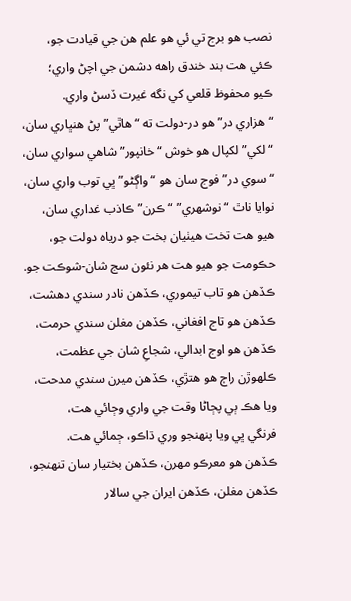نصب هو برج تي ئي هو علم هن جي قيادت جو،
ڪئي هت بند خندق راهه دشمن جي اچڻ واري؛
ڪيو محفوظ قلعي کي نگه غيرت ڏسڻ واري.
“هزاري در” هو در-دولت ته “هاٿي” پڻ هنڀاري سان،
“لکي” لکپال هو خوش “خانپور” شاهي سواري سان،
“سوي در” فوج سان هو “واڳڻو” ڀي توب واري سان،
نوايا ناٿ “نوشهري” “ڪرن” ڪاذب غداري سان،
هيو هت تخت هيٺيان بخت جو درياه دولت جو،
حڪومت جو هيو هت هر نئون سج شان-شوڪت جو.
ڪڏهن هو تاب تيموري، ڪڏهن نادر سندي دهشت،
ڪڏهن هو تاج افغاني، ڪڏهن مغلن سندي حرمت،
ڪڏهن هو اوج ابدالي، شجاعِ شان جي عظمت،
ڪلهوڙن راڄ هو هتڙي، ڪڏهن ميرن سندي مدحت،
ويا هڪ ٻي پڄاڻا وقت جي واري وڄائي هت،
فرنگي ڀي ويا پنهنجو وري ڌاڪو، ڄمائي هت.
ڪڏهن هو معرڪو مهرن، ڪڏهن بختيار سان تنهنجو،
ڪڏهن مغلن، ڪڏهن ايران جي سالار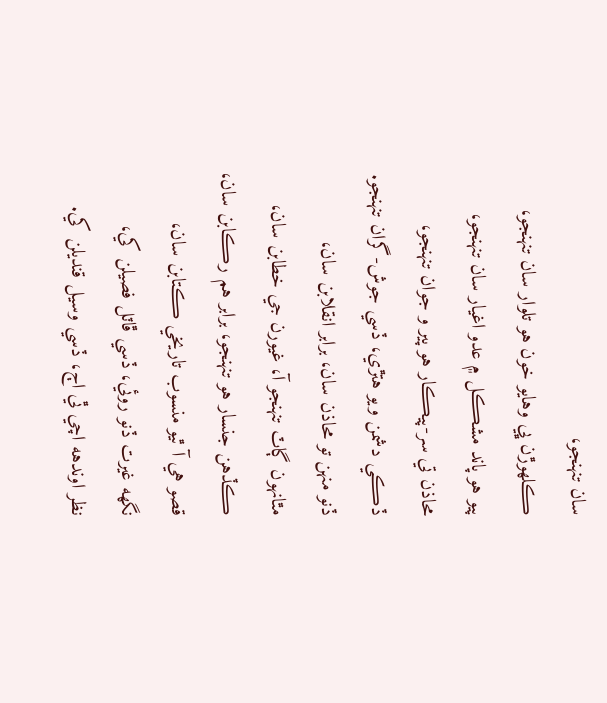سان تنهنجو،
ڪلهوڙن ڀي وهايو خون هو تلوار سان تنهنجو،
پيو هو پاند مشڪل ۾ عدو اغيار سان تنهنجو،
محاذن تي سر-پيڪار هو پير و جوان تنهنجو،
ڏڪي دشمن ويو هتڙي، ڏسي جوش-گران تنهنجو.
ڏنو منهن تو محاذن سان، برابر انقلابن سان،
مٿانهون ڳاٽ تنهنجو آ، غيورن جي خطابن سان،
ڪڏهن جنسار هو تنهنجو، برابر هم رڪابن سان،
قصو هي آ ٿيو منسوب تاريخي ڪتابن سان،
نگهه غيرت ڏنو روئي، ڏسي ڦاٽل فصيلن کي،
نظر اوندهه اچي ٿي اڄ، ڏسي وسيل قنديلن کي.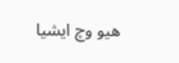هيو وچ ايشيا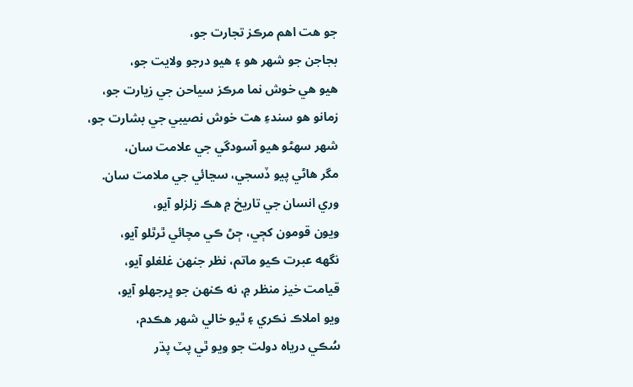جو هت اهم مرڪز تجارت جو،
بجاجن جو شهر هو ۽ هيو درجو ولايت جو،
هيو هي خوش نما مرڪز سياحن جي زيارت جو،
زمانو هو سندءِ هت خوش نصيبي جي بشارت جو،
شهر سهڻو هيو آسودگي جي علامت سان،
مگر هاڻي پيو ڏسجي، سڃائي جي ملامت سان.
وري انسان جي تاريخ ۾ هڪ زلزلو آيو،
ويون قومون کڄي، ڄڻ ڪي مچائي ٿرٿلو آيو،
نگهه عبرت ڪيو ماتم، نظر جنهن غلغلو آيو،
قيامت خيز منظر ۾، نه ڪنهن جو ڀرجهلو آيو،
ويو املاڪ نڪري ۽ ٿيو خالي شهر هڪدم،
سُڪي درياه دولت جو ويو ٿي پٽ پڌر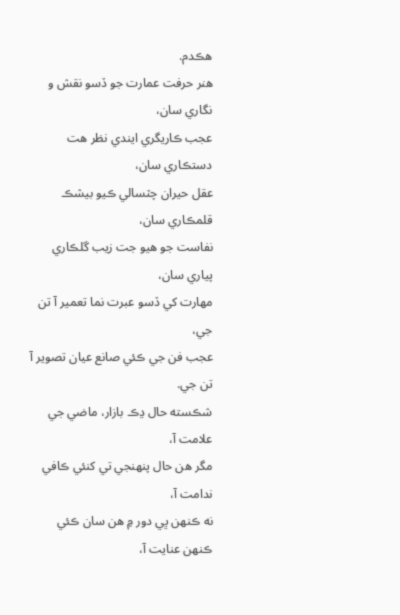هڪدم.
هنر حرفت عمارت جو ڏسو نقش و نگاري سان،
عجب ڪاريگري ايندي نظر هت دستڪاري سان،
عقل حيران چٽسالي ڪيو بيشڪ قلمڪاري سان،
نفاست جو هيو جت زيب گلڪاري پياري سان،
مهارت کي ڏسو عبرت نما تعمير آ تن جي،
عجب فن جي ڪئي صانع عيان تصوير آ تن جي.
شڪسته حال ڍڪ بازار، ماضي جي علامت آ،
مگر هن حال پنهنجي تي کنئي ڪافي ندامت آ،
نه ڪنهن ڀي دور ۾ هن سان ڪئي ڪنهن عنايت آ،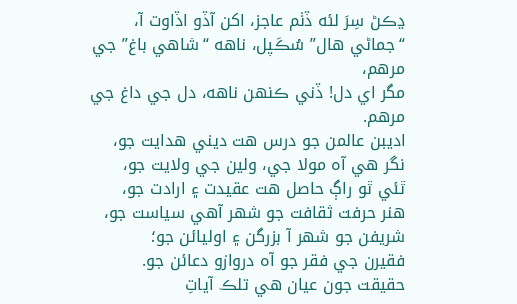ڍڪڻ سِرَ لئه ڏٺم عاجز، اکن آڏو اڏاوت آ،
“جماڻي هال” سُڪَپل، ناهه “شاهي باغ” جي مرهم،
مگر اي دل! ڏني ڪنهن ناهه، دل جي داغ جي مرهم.
اديبن عالمن جو درس هت ديني هدايت جو،
نگر هي آه مولا جي، ولين جي ولايت جو،
ٿئي ٿو راڳ حاصل هت عقيدت ۽ ارادت جو،
هنر حرفت ثقافت جو شهر آهي سياست جو،
شريفن جو شهر آ بزرگن ۽ اوليائن جو؛
فقيرن جي فقر جو آه دروازو دعائن جو.
حقيقت جون عيان هي تلڪ آياتِ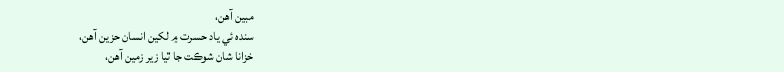مبين آهن،
سنده ئي ياد حسرت ۾ لکين انسان حزين آهن،
خزانا شان شوڪت جا ٿيا زير زمين آهن،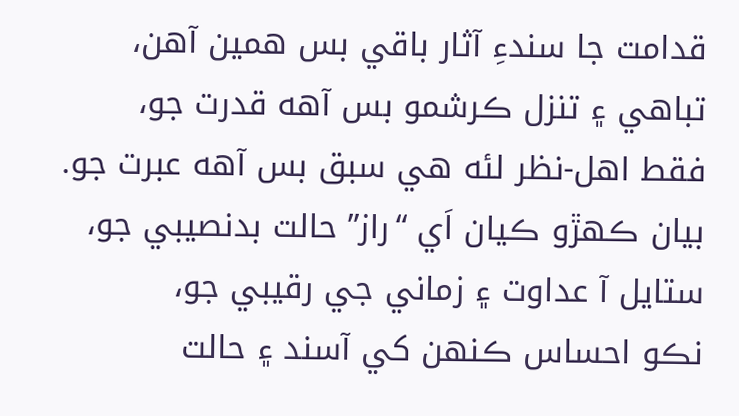قدامت جا سندءِ آثار باقي بس همين آهن،
تباهي ۽ تنزل ڪرشمو بس آهه قدرت جو،
فقط اهل-نظر لئه هي سبق بس آهه عبرت جو.
بيان ڪهڙو ڪيان اَي “راز” حالت بدنصيبي جو،
ستايل آ عداوت ۽ زماني جي رقيبي جو،
نڪو احساس ڪنهن کي آسند ۽ حالت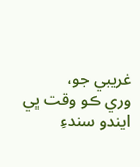غريبي جو،
وري ڪو وقت ڀي ايندو سندءِ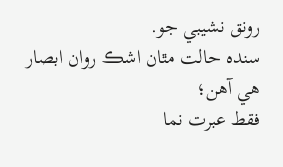رونق نشيبي جو.
سنده حالت مٿان اشڪ روان ابصار هي آهن؛
فقط عبرت نما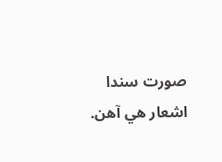صورت سندا اشعار هي آهن.